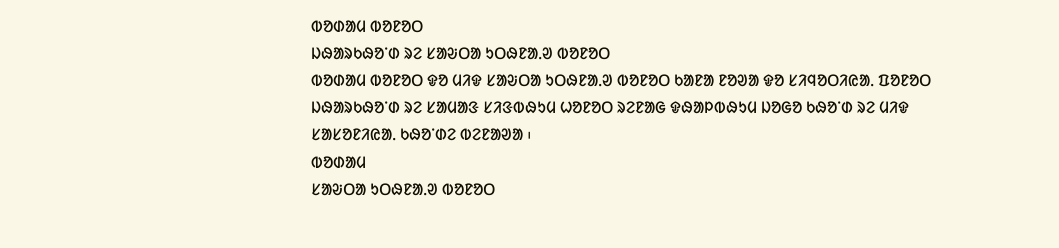ᱵᱚᱰᱟᱢ ᱵᱚᱱᱚᱛ
ᱡᱷᱟᱨᱠᱷᱚᱸᱰ ᱨᱮ ᱥᱟᱶᱛᱟ ᱩᱛᱷᱱᱟᱹᱣ ᱵᱚᱱᱚᱛ
ᱵᱚᱰᱟᱢ ᱵᱚᱱᱚᱛ ᱫᱚ ᱢᱤᱫ ᱥᱟᱶᱛᱟ ᱩᱛᱷᱱᱟᱹᱣ ᱵᱚᱱᱚᱛ ᱠᱟᱱᱟ ᱱᱚᱣᱟ ᱫᱚ ᱥᱤᱧᱚᱛᱤᱭᱟᱹ ᱯᱚᱱᱚᱛ ᱡᱷᱟᱨᱠᱷᱚᱸᱰ ᱨᱮ ᱥᱟᱢᱟᱝ ᱥᱤᱝᱵᱷᱩᱢ ᱦᱚᱱᱚᱛ ᱨᱮᱱᱟᱜ ᱫᱷᱟᱞᱵᱷᱩᱢ ᱡᱚᱜᱚ ᱠᱷᱚᱸᱰ ᱨᱮ ᱢᱤᱫ ᱥᱟᱥᱚᱱᱤᱭᱟᱹ ᱠᱷᱚᱸᱰᱮ ᱵᱮᱱᱟᱣᱟ ᱾
ᱵᱚᱰᱟᱢ
ᱥᱟᱶᱛᱟ ᱩᱛᱷᱱᱟᱹᱣ ᱵᱚᱱᱚᱛ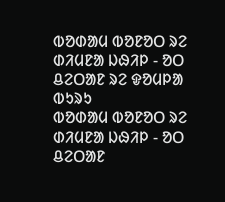ᱵᱚᱰᱟᱢ ᱵᱚᱱᱚᱛ ᱨᱮ ᱰᱤᱢᱱᱟ ᱡᱷᱤᱞ - ᱚᱛ ᱪᱮᱛᱟᱱ ᱨᱮ ᱫᱚᱢᱞᱟ ᱵᱩᱨᱩ
ᱵᱚᱰᱟᱢ ᱵᱚᱱᱚᱛ ᱨᱮ ᱰᱤᱢᱱᱟ ᱡᱷᱤᱞ - ᱚᱛ ᱪᱮᱛᱟᱱ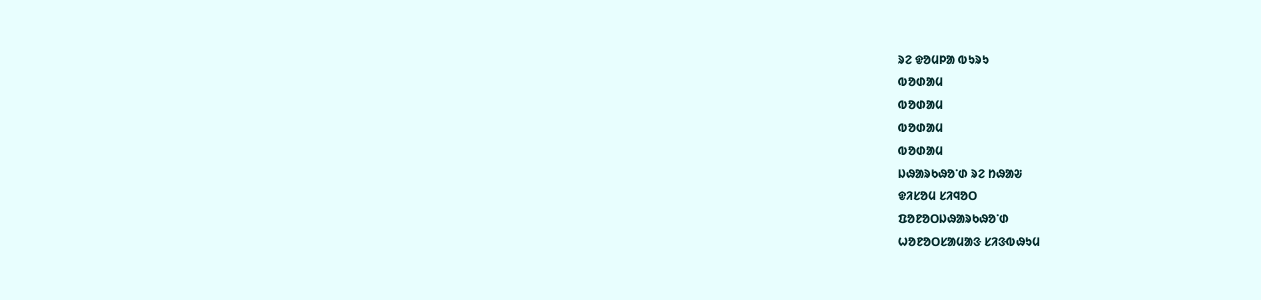ᱨᱮ ᱫᱚᱢᱞᱟ ᱵᱩᱨᱩ
ᱵᱚᱰᱟᱢ
ᱵᱚᱰᱟᱢ
ᱵᱚᱰᱟᱢ
ᱵᱚᱰᱟᱢ
ᱡᱷᱟᱨᱠᱷᱚᱸᱰ ᱨᱮ ᱴᱷᱟᱶ
ᱫᱤᱥᱚᱢ ᱥᱤᱧᱚᱛ
ᱯᱚᱱᱚᱛᱡᱷᱟᱨᱠᱷᱚᱸᱰ
ᱦᱚᱱᱚᱛᱥᱟᱢᱟᱝ ᱥᱤᱝᱵᱷᱩᱢ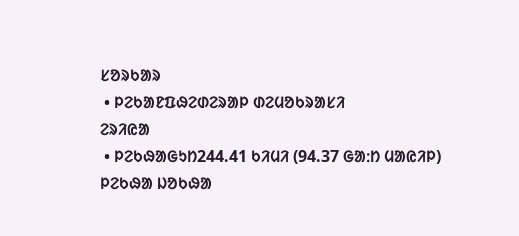ᱥᱚᱨᱠᱟᱨ
 • ᱞᱮᱠᱟᱱᱯᱷᱮᱰᱮᱨᱟᱞ ᱰᱮᱢᱚᱠᱨᱟᱥᱤ
ᱮᱨᱤᱭᱟ
 • ᱞᱮᱠᱷᱟᱜᱩᱴ244.41 ᱠᱤᱢᱤ (94.37 ᱜᱟᱺᱴ ᱢᱟᱭᱤᱞ)
ᱞᱮᱠᱷᱟ ᱡᱚᱠᱷᱟ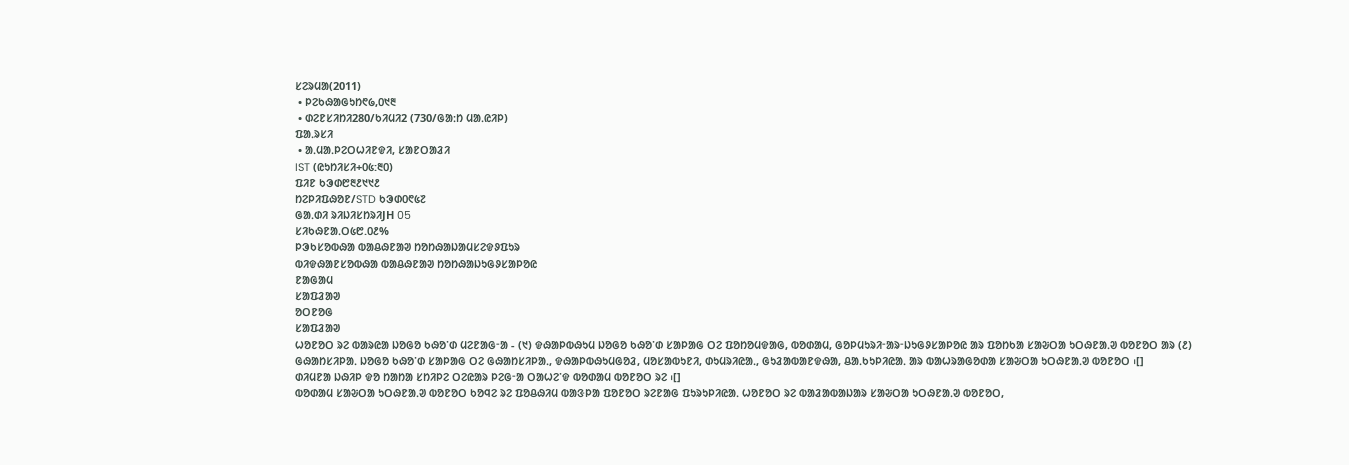ᱥᱮᱨᱢᱟ(2011)
 • ᱞᱮᱠᱷᱟᱜᱩᱴ᱖᱙,᱐᱑᱓
 • ᱰᱮᱱᱥᱤᱴᱤ280/ᱠᱤᱢᱤ2 (730/ᱜᱟᱺᱴ ᱢᱟᱹᱭᱤᱞ)
ᱯᱟᱹᱨᱥᱤ
 • ᱟᱹᱢᱟᱹᱞᱮᱛᱦᱤᱱᱫᱤ, ᱥᱟᱱᱛᱟᱲᱤ
IST (ᱭᱩᱴᱤᱥᱤ+᱐᱕:᱓᱐)
ᱯᱤᱱ ᱠᱳᱰ᱘᱓᱒᱑᱑᱒
ᱴᱮᱞᱤᱯᱷᱚᱱ/STD ᱠᱳᱰ᱐᱖᱕᱗
ᱜᱟᱹᱰᱤ ᱨᱤᱡᱤᱥᱴᱨᱤJH 05
ᱥᱤᱠᱷᱱᱟᱹᱛ᱕᱘.᱐᱒%
ᱞᱳᱠᱥᱚᱵᱷᱟ ᱵᱟᱪᱷᱱᱟᱣ ᱴᱚᱴᱷᱟᱡᱟᱢᱥᱮᱫᱽᱯᱩᱨ
ᱵᱤᱫᱷᱟᱱᱥᱚᱵᱷᱟ ᱵᱟᱪᱷᱱᱟᱣ ᱴᱚᱴᱷᱟᱡᱩᱜᱽᱥᱟᱞᱚᱭ
ᱱᱟᱜᱟᱢ
ᱥᱟᱯᱲᱟᱣ
ᱚᱛᱱᱚᱜ
ᱥᱟᱯᱲᱟᱣ
ᱦᱚᱱᱚᱛ ᱨᱮ ᱵᱟᱨᱭᱟ ᱡᱚᱜᱚ ᱠᱷᱚᱸᱰ ᱢᱮᱱᱟᱜᱼᱟ - (᱑) ᱫᱷᱟᱞᱵᱷᱩᱢ ᱡᱚᱜᱚ ᱠᱷᱚᱸᱰ ᱥᱟᱞᱟᱜ ᱛᱮ ᱯᱚᱴᱚᱢᱫᱟᱜ, ᱵᱚᱰᱟᱢ, ᱜᱚᱞᱢᱩᱨᱤᱼᱟᱨᱼᱡᱩᱜᱽᱥᱟᱞᱚᱭ ᱟᱨ ᱯᱚᱴᱠᱟ ᱥᱟᱶᱛᱟ ᱩᱛᱷᱱᱟᱹᱣ ᱵᱚᱱᱚᱛ ᱟᱨ (᱒) ᱜᱷᱟᱴᱥᱤᱞᱟᱹ ᱡᱚᱜᱚ ᱠᱷᱚᱸᱰ ᱥᱟᱞᱟᱜ ᱛᱮ ᱜᱷᱟᱴᱥᱤᱞᱟᱹ, ᱫᱷᱟᱞᱵᱷᱩᱢᱜᱚᱲ, ᱢᱚᱥᱟᱵᱩᱱᱤ, ᱰᱩᱢᱨᱤᱭᱟᱹ, ᱜᱩᱲᱟᱵᱟᱱᱫᱷᱟ, ᱪᱟᱹᱠᱩᱞᱤᱭᱟᱹ ᱟᱨ ᱵᱟᱦᱨᱟᱜᱚᱰᱟ ᱥᱟᱶᱛᱟ ᱩᱛᱷᱱᱟᱹᱣ ᱵᱚᱱᱚᱛ ᱾[]
ᱰᱤᱢᱱᱟ ᱡᱷᱤᱞ ᱫᱚ ᱴᱟᱴᱟ ᱥᱴᱤᱞᱮ ᱛᱮᱭᱟᱨ ᱞᱮᱜᱼᱟ ᱛᱟᱦᱮᱸᱫ ᱵᱚᱰᱟᱢ ᱵᱚᱱᱚᱛ ᱨᱮ ᱾[]
ᱵᱚᱰᱟᱢ ᱥᱟᱶᱛᱟ ᱩᱛᱷᱱᱟᱹᱣ ᱵᱚᱱᱚᱛ ᱠᱚᱧᱮ ᱨᱮ ᱯᱚᱪᱷᱤᱢ ᱵᱟᱝᱞᱟ ᱯᱚᱱᱚᱛ ᱨᱮᱱᱟᱜ ᱯᱩᱨᱩᱞᱤᱭᱟᱹ ᱦᱚᱱᱚᱛ ᱨᱮ ᱵᱟᱲᱟᱵᱟᱡᱟᱨ ᱥᱟᱶᱛᱟ ᱩᱛᱷᱱᱟᱹᱣ ᱵᱚᱱᱚᱛ,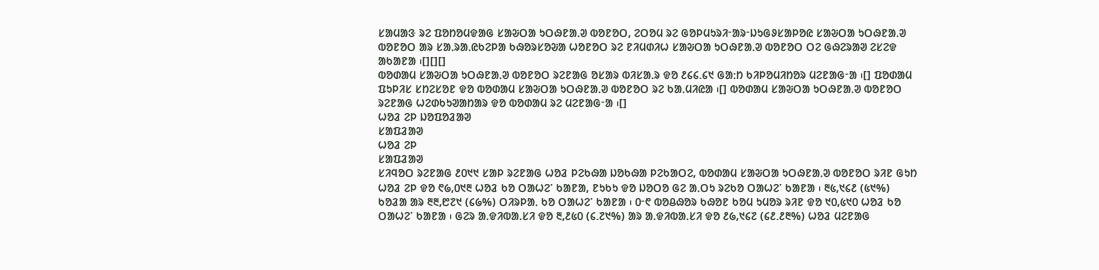ᱥᱟᱢᱟᱝ ᱨᱮ ᱯᱚᱴᱚᱢᱫᱟᱜ ᱥᱟᱶᱛᱟ ᱩᱛᱷᱱᱟᱹᱣ ᱵᱚᱱᱚᱛ, ᱮᱛᱚᱢ ᱨᱮ ᱜᱚᱞᱢᱩᱨᱤᱼᱟᱨᱼᱡᱩᱜᱽᱥᱟᱞᱚᱭ ᱥᱟᱶᱛᱟ ᱩᱛᱷᱱᱟᱹᱣ ᱵᱚᱱᱚᱛ ᱟᱨ ᱥᱟᱹᱨᱟᱹᱭᱠᱮᱞᱟ ᱠᱷᱚᱨᱥᱚᱶᱟ ᱦᱚᱱᱚᱛ ᱨᱮ ᱱᱤᱢᱰᱤᱦ ᱥᱟᱶᱛᱟ ᱩᱛᱷᱱᱟᱹᱣ ᱵᱚᱱᱚᱛ ᱛᱮ ᱜᱷᱮᱨᱟᱣ ᱮᱥᱮᱫ ᱟᱠᱟᱱᱟ ᱾[][][]
ᱵᱚᱰᱟᱢ ᱥᱟᱶᱛᱟ ᱩᱛᱷᱱᱟᱹᱣ ᱵᱚᱱᱚᱛ ᱨᱮᱱᱟᱜ ᱚᱥᱟᱨ ᱵᱤᱥᱟᱹᱨ ᱫᱚ ᱒᱔᱔.᱔᱑ ᱜᱟᱺᱴ ᱠᱤᱞᱚᱢᱤᱴᱚᱨ ᱢᱮᱱᱟᱜᱼᱟ ᱾[] ᱯᱚᱰᱟᱢ ᱯᱩᱞᱤᱥ ᱥᱴᱮᱥᱚᱱ ᱫᱚ ᱵᱚᱰᱟᱢ ᱥᱟᱶᱛᱟ ᱩᱛᱷᱱᱟᱹᱣ ᱵᱚᱱᱚᱛ ᱨᱮ ᱠᱟᱹᱢᱤᱭᱟ ᱾[] ᱵᱚᱰᱟᱢ ᱥᱟᱶᱛᱟ ᱩᱛᱷᱱᱟᱹᱣ ᱵᱚᱱᱚᱛ ᱨᱮᱱᱟᱜ ᱦᱮᱰᱠᱩᱣᱟᱴᱟᱨ ᱫᱚ ᱵᱚᱰᱟᱢ ᱨᱮ ᱢᱮᱱᱟᱜᱼᱟ ᱾[]
ᱦᱚᱲ ᱮᱞ ᱡᱚᱯᱚᱲᱟᱣ
ᱥᱟᱯᱲᱟᱣ
ᱦᱚᱲ ᱮᱞ
ᱥᱟᱯᱲᱟᱣ
ᱥᱤᱧᱚᱛ ᱨᱮᱱᱟᱜ ᱒᱐᱑᱑ ᱥᱟᱞ ᱨᱮᱱᱟᱜ ᱦᱚᱲ ᱞᱮᱠᱷᱟ ᱡᱚᱠᱷᱟ ᱞᱮᱠᱟᱛᱮ, ᱵᱚᱰᱟᱢ ᱥᱟᱶᱛᱟ ᱩᱛᱷᱱᱟᱹᱣ ᱵᱚᱱᱚᱛ ᱨᱤᱱ ᱜᱩᱴ ᱦᱚᱲ ᱮᱞ ᱫᱚ ᱖᱙,᱐᱑᱓ ᱦᱚᱲ ᱠᱚ ᱛᱟᱦᱮᱸ ᱠᱟᱱᱟ, ᱱᱩᱠᱩ ᱫᱚ ᱡᱚᱛᱚ ᱜᱮ ᱟᱹᱛᱩ ᱨᱮᱠᱚ ᱛᱟᱦᱮᱸ ᱠᱟᱱᱟ ᱾ ᱓᱕,᱑᱔᱒ (᱕᱑%) ᱠᱚᱲᱟ ᱟᱨ ᱓᱓,᱘᱗᱑ (᱔᱙%) ᱛᱤᱨᱞᱟᱹ ᱠᱚ ᱛᱟᱦᱮᱸ ᱠᱟᱱᱟ ᱾ ᱐ᱼ᱖ ᱵᱚᱪᱷᱚᱨ ᱠᱷᱚᱱ ᱠᱚᱢ ᱩᱢᱚᱨ ᱨᱤᱱ ᱫᱚ ᱑᱐,᱕᱑᱐ ᱦᱚᱲ ᱠᱚ ᱛᱟᱦᱮᱸ ᱠᱟᱱᱟ ᱾ ᱜᱮᱨ ᱟᱹᱫᱤᱵᱟᱹᱥᱤ ᱫᱚ ᱓,᱒᱕᱐ (᱔.᱗᱑%) ᱟᱨ ᱟᱹᱫᱤᱵᱟᱹᱥᱤ ᱫᱚ ᱒᱙,᱑᱔᱗ (᱔᱒.᱒᱓%) ᱦᱚᱲ ᱢᱮᱱᱟᱜ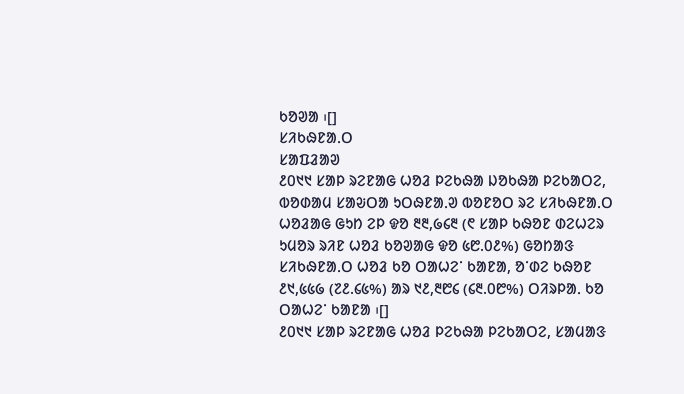ᱠᱚᱣᱟ ᱾[]
ᱥᱤᱠᱷᱱᱟᱹᱛ
ᱥᱟᱯᱲᱟᱣ
᱒᱐᱑᱑ ᱥᱟᱞ ᱨᱮᱱᱟᱜ ᱦᱚᱲ ᱞᱮᱠᱷᱟ ᱡᱚᱠᱷᱟ ᱞᱮᱠᱟᱛᱮ, ᱵᱚᱰᱟᱢ ᱥᱟᱶᱛᱟ ᱩᱛᱷᱱᱟᱹᱣ ᱵᱚᱱᱚᱛ ᱨᱮ ᱥᱤᱠᱷᱱᱟᱹᱛ ᱦᱚᱲᱟᱜ ᱜᱩᱴ ᱮᱞ ᱫᱚ ᱓᱓,᱙᱔᱓ (᱖ ᱥᱟᱞ ᱠᱷᱚᱱ ᱰᱮᱦᱮᱨ ᱩᱢᱚᱨ ᱨᱤᱱ ᱦᱚᱲ ᱠᱚᱣᱟᱜ ᱫᱚ ᱕᱘.᱐᱒%) ᱜᱚᱴᱟᱝ ᱥᱤᱠᱷᱱᱟᱹᱛ ᱦᱚᱲ ᱠᱚ ᱛᱟᱦᱮᱸ ᱠᱟᱱᱟ, ᱚᱸᱰᱮ ᱠᱷᱚᱱ ᱒᱑,᱕᱕᱙ (᱗᱒.᱔᱕%) ᱟᱨ ᱑᱒,᱓᱘᱔ (᱔᱓.᱐᱘%) ᱛᱤᱨᱞᱟᱹ ᱠᱚ ᱛᱟᱦᱮᱸ ᱠᱟᱱᱟ ᱾[]
᱒᱐᱑᱑ ᱥᱟᱞ ᱨᱮᱱᱟᱜ ᱦᱚᱲ ᱞᱮᱠᱷᱟ ᱞᱮᱠᱟᱛᱮ, ᱥᱟᱢᱟᱝ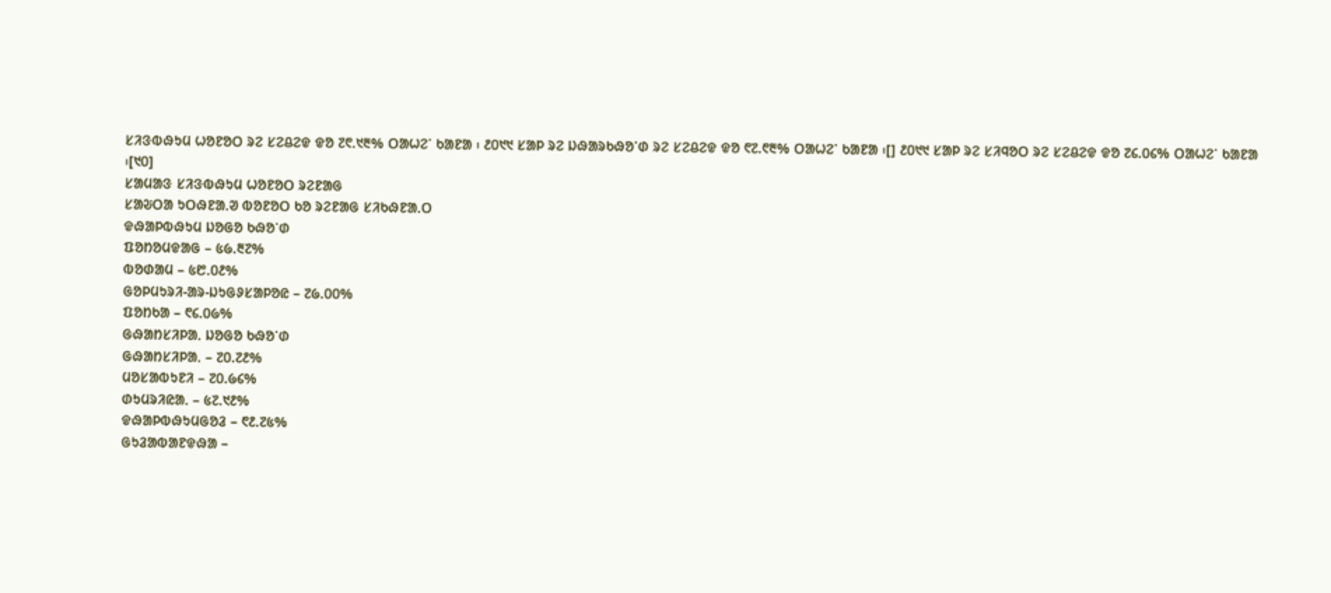ᱥᱤᱝᱵᱷᱩᱢ ᱦᱚᱱᱚᱛ ᱨᱮ ᱥᱮᱪᱮᱫ ᱫᱚ ᱗᱖.᱑᱓% ᱛᱟᱦᱮᱸ ᱠᱟᱱᱟ ᱾ ᱒᱐᱑᱑ ᱥᱟᱞ ᱨᱮ ᱡᱷᱟᱨᱠᱷᱚᱸᱰ ᱨᱮ ᱥᱮᱪᱮᱫ ᱫᱚ ᱖᱗.᱖᱓% ᱛᱟᱦᱮᱸ ᱠᱟᱱᱟ ᱾[] ᱒᱐᱑᱑ ᱥᱟᱞ ᱨᱮ ᱥᱤᱧᱚᱛ ᱨᱮ ᱥᱮᱪᱮᱫ ᱫᱚ ᱗᱔.᱐᱔% ᱛᱟᱦᱮᱸ ᱠᱟᱱᱟ ᱾[᱑᱐]
ᱥᱟᱢᱟᱝ ᱥᱤᱝᱵᱷᱩᱢ ᱦᱚᱱᱚᱛ ᱨᱮᱱᱟᱜ
ᱥᱟᱶᱛᱟ ᱩᱛᱷᱱᱟᱹᱣ ᱵᱚᱱᱚᱛ ᱠᱚ ᱨᱮᱱᱟᱜ ᱥᱤᱠᱷᱱᱟᱹᱛ
ᱫᱷᱟᱞᱵᱷᱩᱢ ᱡᱚᱜᱚ ᱠᱷᱚᱸᱰ
ᱯᱚᱴᱚᱢᱫᱟᱜ – ᱕᱙.᱓᱗%
ᱵᱚᱰᱟᱢ – ᱕᱘.᱐᱒%
ᱜᱚᱞᱢᱩᱨᱤ-ᱟᱨ-ᱡᱩᱜᱽᱥᱟᱞᱚᱭ – ᱗᱙.᱐᱐%
ᱯᱚᱴᱠᱟ – ᱖᱔.᱐᱙%
ᱜᱷᱟᱴᱥᱤᱞᱟᱹ ᱡᱚᱜᱚ ᱠᱷᱚᱸᱰ
ᱜᱷᱟᱴᱥᱤᱞᱟᱹ – ᱗᱐.᱗᱒%
ᱢᱚᱥᱟᱵᱩᱱᱤ – ᱗᱐.᱙᱔%
ᱰᱩᱢᱨᱤᱭᱟᱹ – ᱕᱗.᱑᱒%
ᱫᱷᱟᱞᱵᱷᱩᱢᱜᱚᱲ – ᱖᱒.᱗᱕%
ᱜᱩᱲᱟᱵᱟᱱᱫᱷᱟ –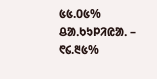᱕᱕.᱐᱕%
ᱪᱟᱹᱠᱩᱞᱤᱭᱟᱹ – ᱖᱔.᱓᱕%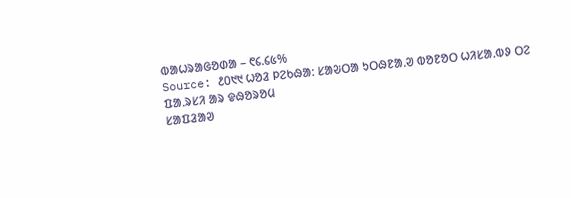ᱵᱟᱦᱨᱟᱜᱚᱰᱟ – ᱖᱔.᱔᱕%
Source: ᱒᱐᱑᱑ ᱦᱚᱲ ᱞᱮᱠᱷᱟ: ᱥᱟᱶᱛᱟ ᱩᱛᱷᱱᱟᱹᱣ ᱵᱚᱱᱚᱛ ᱦᱤᱥᱟᱹᱵᱽ ᱛᱮ
ᱯᱟᱹᱨᱥᱤ ᱟᱨ ᱫᱷᱚᱨᱚᱢ
ᱥᱟᱯᱲᱟᱣ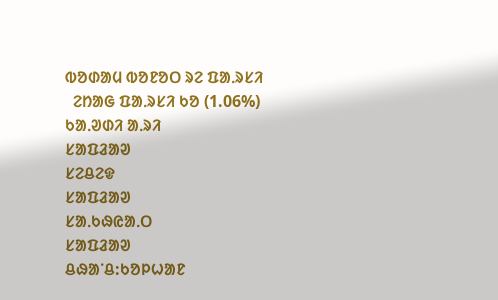ᱵᱚᱰᱟᱢ ᱵᱚᱱᱚᱛ ᱨᱮ ᱯᱟᱹᱨᱥᱤ
  ᱮᱴᱟᱜ ᱯᱟᱹᱨᱥᱤ ᱠᱚ (1.06%)
ᱠᱟᱹᱣᱰᱤ ᱟᱹᱨᱤ
ᱥᱟᱯᱲᱟᱣ
ᱥᱮᱪᱮᱫ
ᱥᱟᱯᱲᱟᱣ
ᱥᱟᱹᱠᱷᱭᱟᱹᱛ
ᱥᱟᱯᱲᱟᱣ
ᱪᱷᱟᱸᱪ:ᱠᱚᱞᱦᱟᱱ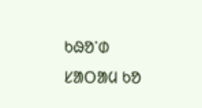ᱠᱷᱚᱸᱰ ᱥᱟᱛᱟᱢ ᱠᱚ